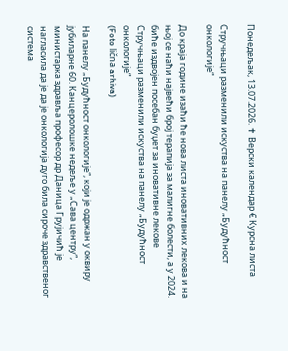Понедељак, 13.07.2026. ✝ Верски календар € Курсна листа

Стручњаци разменили искуства на панелу „Будућност онкологије“

До краја године изаћи ће нова листа иновативних лекова и на њој се наћи највећи број терапија за малигне болести, а у 2024. биће издвојен посебан буџет за иновативне лекове
Стручњаци разменили искуства на панелу „Будућност онкологије“
(Foto lična arhiva)

На панелу „Будућност онкологије“, који је одржан у оквиру јубиларне 60. Канцеролошке недеље у „Сава центру“, министарка здравља професор др Даница Грујичић је нагласила да је да је онкологија дуго била сироче здравственог система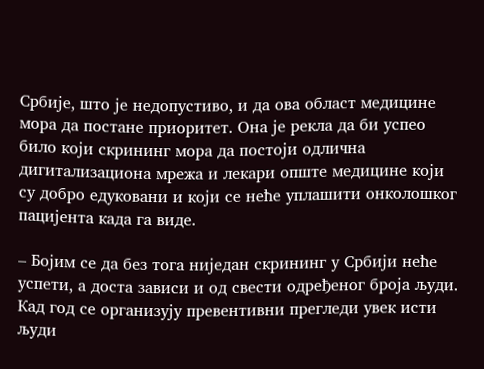Србије, што је недопустиво, и да ова област медицине мора да постане приоритет. Она је рекла да би успео било који скрининг мора да постоји одлична дигитализациона мрежа и лекари опште медицине који су добро едуковани и који се неће уплашити онколошког пацијента када га виде.

– Бојим се да без тога ниједан скрининг у Србији неће успети, а доста зависи и од свести одређеног броја људи. Кад год се организују превентивни прегледи увек исти људи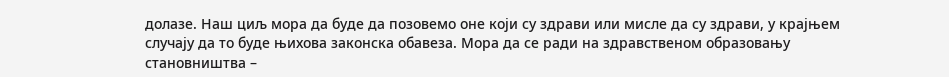долазе. Наш циљ мора да буде да позовемо оне који су здрави или мисле да су здрави, у крајњем случају да то буде њихова законска обавеза. Мора да се ради на здравственом образовању становништва –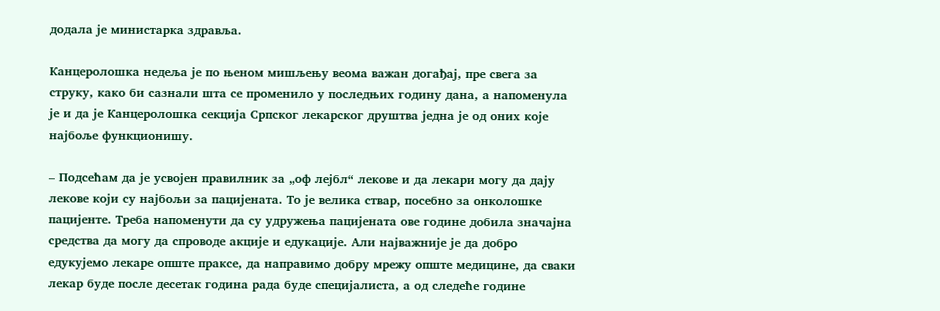додала је министарка здравља.

Канцеролошка недеља је по њеном мишљењу веома важан догађај, пре свега за струку, како би сазнали шта се променило у последњих годину дана, а напоменула је и да је Канцеролошка секција Српског лекарског друштва једна је од оних које најбоље функционишу.

– Подсећам да је усвојен правилник за „оф лејбл“ лекове и да лекари могу да дају лекове који су најбољи за пацијената. То је велика ствар, посебно за онколошке пацијенте. Треба напоменути да су удружења пацијената ове године добила значајна средства да могу да спроводе акције и едукације. Али најважније је да добро едукујемо лекаре опште праксе, да направимо добру мрежу опште медицине, да сваки лекар буде после десетак година рада буде специјалиста, а од следеће године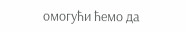омогући ћемо да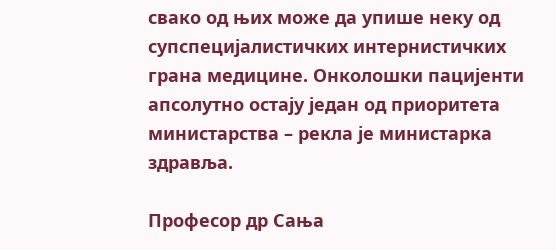свако од њих може да упише неку од супспецијалистичких интернистичких грана медицине. Онколошки пацијенти апсолутно остају један од приоритета министарства – рекла је министарка здравља.

Професор др Сања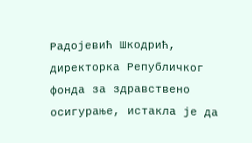Радојевић Шкодрић, директорка Републичког фонда за здравствено осигурање, истакла је да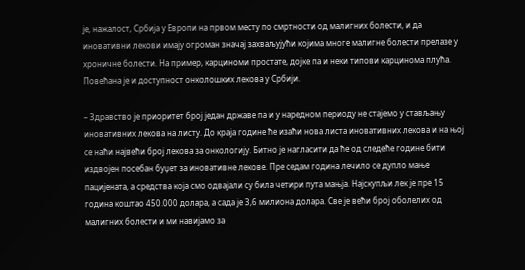је, нажалост, Србија у Европи на првом месту по смртности од малигних болести, и да иновативни лекови имају огроман значај захваљујући којима многе малигне болести прелазе у хроничне болести. На пример, карциноми простате, дојке па и неки типови карцинома плућа. Повећана је и доступност онколошких лекова у Србији.

– Здравство је приоритет број један државе па и у наредном периоду не стајемо у стављању иновативних лекова на листу. До краја године ће изаћи нова листа иновативних лекова и на њој се наћи највећи број лекова за онкологију. Битно је нагласити да ће од следеће године бити издвојен посебан буџет за иновативне лекове. Пре седам година лечило се дупло мање пацијената, а средства која смо одвајали су била четири пута мањја. Најскупљи лек је пре 15 година коштао 450.000 долара, а сада је 3,6 милиона долара. Све је већи број оболелих од малигних болести и ми навијамо за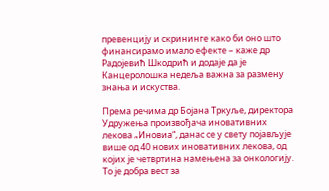превенцију и скрининге како би оно што финансирамо имало ефекте – каже др Радојевић Шкодрић и додаје да је Канцеролошка недеља важна за размену знања и искуства.

Према речима др Бојана Тркуље, директора Удружења произвођача иновативних лекова „Иновиа“, данас се у свету појављује више од 40 нових иновативних лекова, од којих је четвртина намењена за онкологију. То је добра вест за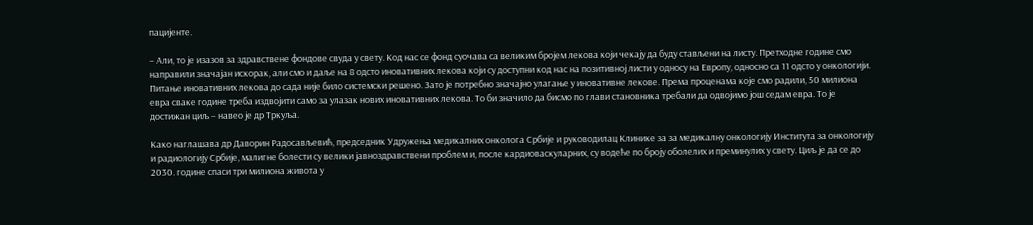пацијенте.

– Али, то је изазов за здравствене фондове свуда у свету. Код нас се фонд суочава са великим бројем лекова који чекају да буду стављени на листу. Претходне године смо направили значајан искорак, али смо и даље на 8 одсто иновативних лекова који су доступни код нас на позитивној листи у односу на Европу, односно са 11 одсто у онкологији. Питање иновативних лекова до сада није било системски решено. Зато је потребно значајно улагање у иновативне лекове. Према проценама које смо радили, 50 милиона евра сваке године треба издвојити само за улазак нових иновативних лекова. То би значило да бисмо по глави становника требали да одвојимо још седам евра. То је достижан циљ – навео је др Тркуља.

Како наглашава др Даворин Радосављевић, председник Удружења медикалних онколога Србије и руководилац Клинике за за медикалну онкологију Института за онкологију и радиологију Србије, малигне болести су велики јавноздравствени проблем и, после кардиоваскуларних, су водеће по броју оболелих и преминулих у свету. Циљ је да се до 2030. године спаси три милиона живота у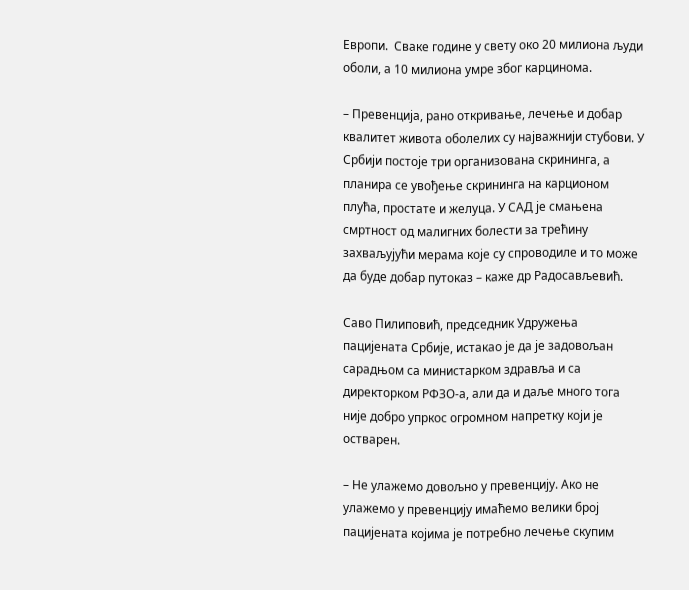Европи.  Сваке године у свету око 20 милиона људи оболи, а 10 милиона умре због карцинома.

– Превенција, рано откривање, лечење и добар квалитет живота оболелих су најважнији стубови. У Србији постоје три организована скрининга, а планира се увођење скрининга на карционом плућа, простате и желуца. У САД је смањена смртност од малигних болести за трећину захваљујући мерама које су спроводиле и то може да буде добар путоказ – каже др Радосављевић.

Саво Пилиповић, председник Удружења пацијената Србије, истакао је да је задовољан сарадњом са министарком здравља и са директорком РФЗО-а, али да и даље много тога није добро упркос огромном напретку који је остварен.

– Не улажемо довољно у превенцију. Ако не улажемо у превенцију имаћемо велики број пацијената којима је потребно лечење скупим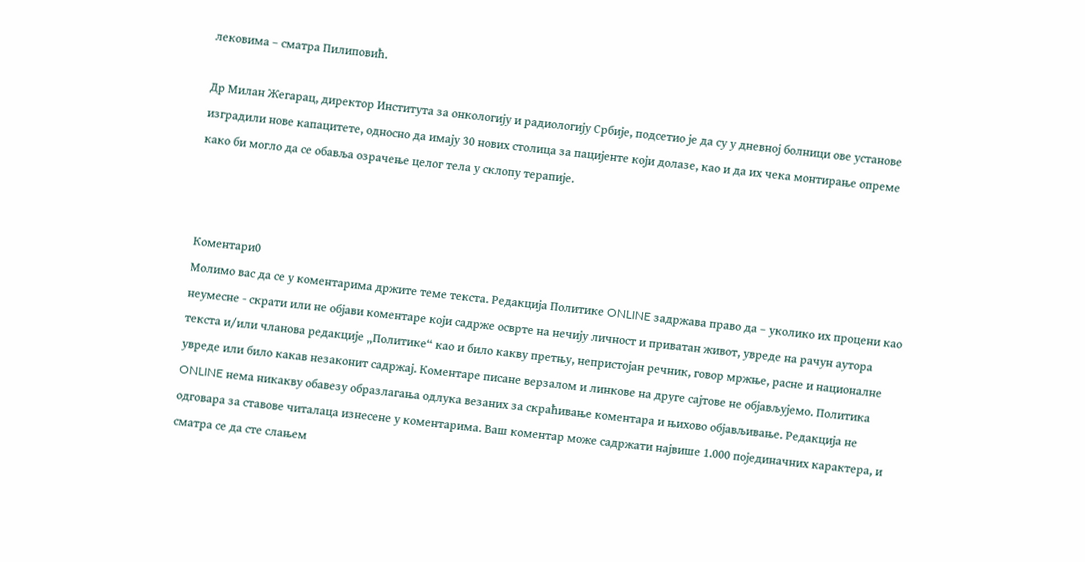лековима – сматра Пилиповић.

Др Милан Жегарац, директор Института за онкологију и радиологију Србије, подсетио је да су у дневној болници ове установе изградили нове капацитете, односно да имају 30 нових столица за пацијенте који долазе, као и да их чека монтирање опреме како би могло да се обавља озрачење целог тела у склопу терапије.



Коментари0
Молимо вас да се у коментарима држите теме текста. Редакција Политике ONLINE задржава право да – уколико их процени као неумесне - скрати или не објави коментаре који садрже осврте на нечију личност и приватан живот, увреде на рачун аутора текста и/или чланова редакције „Политике“ као и било какву претњу, непристојан речник, говор мржње, расне и националне увреде или било какав незаконит садржај. Коментаре писане верзалом и линкове на друге сајтове не објављујемо. Политика ONLINE нема никакву обавезу образлагања одлука везаних за скраћивање коментара и њихово објављивање. Редакција не одговара за ставове читалаца изнесене у коментарима. Ваш коментар може садржати највише 1.000 појединачних карактера, и сматра се да сте слањем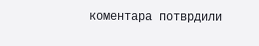коментара потврдили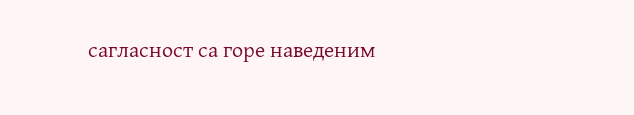сагласност са горе наведеним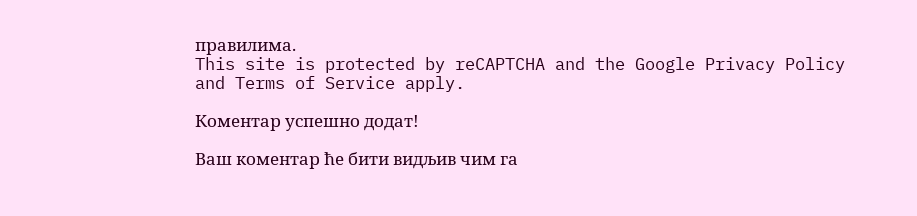правилима.
This site is protected by reCAPTCHA and the Google Privacy Policy and Terms of Service apply.

Комeнтар успeшно додат!

Ваш комeнтар ћe бити видљив чим га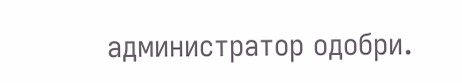администратор одобри.